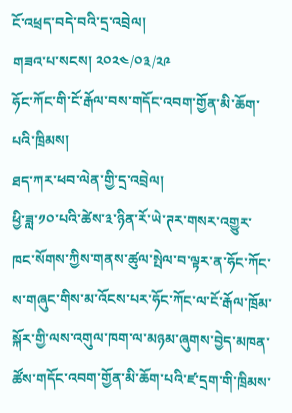ངོ་འཕྲད་བདེ་བའི་དྲ་འབྲེལ།
གཟའ་པ་སངས། ༢༠༢༤/༠༣/༢༩
ཧོང་ཀོང་གི་ངོ་རྒོལ་བས་གདོང་འབག་གྱོན་མི་ཆོག་པའི་ཁྲིམས།
ཐད་ཀར་ཕབ་ལེན་གྱི་དྲ་འབྲེལ།
ཕྱི་ཟླ་༡༠་པའི་ཚེས་༣་ཉིན་རོ་ཡེ་ཊར་གསར་འགྱུར་ཁང་སོགས་ཀྱིས་གནས་ཚུལ་སྤེལ་བ་ལྟར་ན་ཧོང་ཀོང་ས་གཞུང་གིས་མ་འོངས་པར་ཧོང་ཀོང་ལ་ངོ་རྒོལ་ཁྲོམ་སྐོར་གྱི་ལས་འགུལ་ཁག་ལ་མཉམ་ཞུགས་བྱེད་མཁན་ཚོས་གདོང་འབག་གྱོན་མི་ཆོག་པའི་ཛ་དྲག་གི་ཁྲིམས་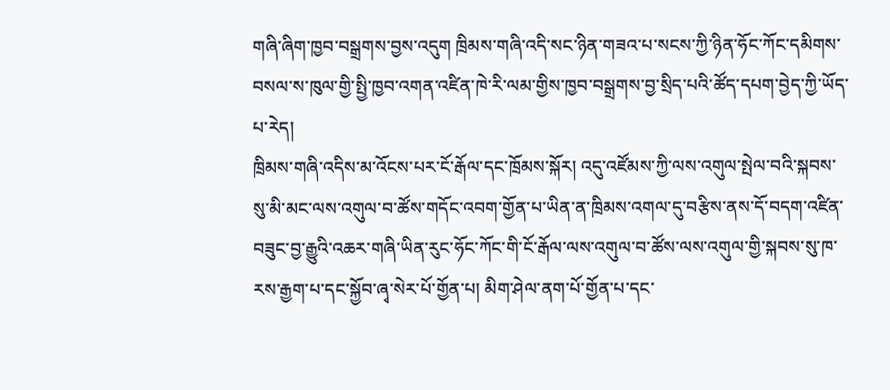གཞི་ཞིག་ཁྱབ་བསྒྲགས་བྱས་འདུག ཁྲིམས་གཞི་འདི་སང་ཉིན་གཟའ་པ་སངས་ཀྱི་ཉིན་ཧོང་ཀོང་དམིགས་བསལ་ས་ཁུལ་གྱི་སྤྱི་ཁྱབ་འགན་འཛིན་ཁེ་རི་ལམ་གྱིས་ཁྱབ་བསྒྲགས་བྱ་སྲིད་པའི་ཚོད་དཔག་བྱེད་ཀྱི་ཡོད་པ་རེད།
ཁྲིམས་གཞི་འདིས་མ་འོངས་པར་ངོ་རྒོལ་དང་ཁྲོམས་སྐོར། འདུ་འཛོམས་ཀྱི་ལས་འགུལ་སྤེལ་བའི་སྐབས་སུ་མི་མང་ལས་འགུལ་བ་ཚོས་གདོང་འབག་གྱོན་པ་ཡིན་ན་ཁྲིམས་འགལ་དུ་བརྩིས་ནས་དོ་བདག་འཛིན་བཟུང་བྱ་རྒྱུའི་འཆར་གཞི་ཡིན་རུང་ཧོང་ཀོང་གི་ངོ་རྒོལ་ལས་འགུལ་བ་ཚོས་ལས་འགུལ་གྱི་སྐབས་སུ་ཁ་རས་རྒྱག་པ་དང་སྐྱོབ་ཞྭ་སེར་པོ་གྱོན་པ། མིག་ཤེལ་ནག་པོ་གྱོན་པ་དང་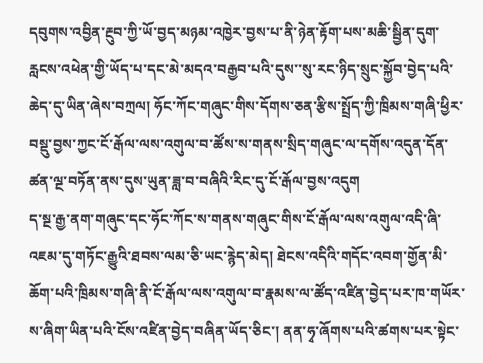དབུགས་འབྱིན་རྔུབ་ཀྱི་ཡོ་བྱད་མཉམ་འཁྱེར་བྱས་པ་ནི་ཉེན་རྟོག་པས་མཆི་སྦྱིན་དུག་རླངས་འཕེན་གྱི་ཡོད་པ་དང་མེ་མདའ་བརྒྱབ་པའི་དུས་་སུ་རང་ཉིད་སྲུང་སྐྱོབ་བྱེད་པའི་ཆེད་དུ་ཡིན་ཞེས་བཀྲལ། ཧོང་ཀོང་གཞུང་གིས་དོགས་ཅན་རྩིས་སྤྲོད་ཀྱི་ཁྲིམས་གཞི་ཕྱིར་བསྡུ་བྱས་ཀྱང་ངོ་རྒོལ་ལས་འགུལ་བ་ཚོས་ས་གནས་སྲིད་གཞུང་ལ་དགོས་འདུན་དོན་ཚན་ལྔ་བཏོན་ནས་དུས་ཡུན་ཟླ་བ་བཞིའི་རིང་དུ་ངོ་རྒོལ་བྱས་འདུག
ད་སྔ་རྒྱ་ནག་གཞུང་དང་ཧོང་ཀོང་ས་གནས་གཞུང་གིས་ངོ་རྒོལ་ལས་འགུལ་འདི་ཞི་འཇམ་དུ་གཏོང་རྒྱུའི་ཐབས་ལམ་ཅི་ཡང་རྙེད་མེད། ཐེངས་འདིའི་གདོང་འབག་གྱོན་མི་ཆོག་པའི་ཁྲིམས་གཞི་ནི་ངོ་རྒོལ་ལས་འགུལ་བ་རྣམས་ལ་ཚོད་འཛིན་བྱེད་པར་ཁ་གཡོར་ས་ཞིག་ཡིན་པའི་ངོས་འཛིན་བྱེད་བཞིན་ཡོད་ཅིང་། ནན་ཧྭ་ཞོགས་པའི་ཚགས་པར་སྟེང་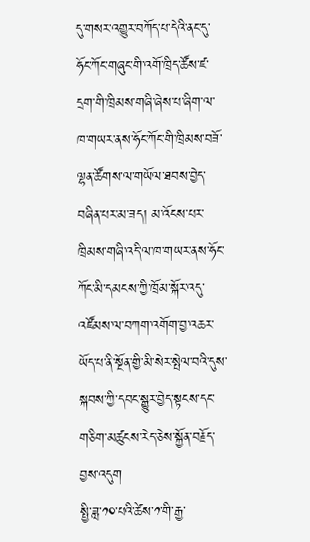དུ་གསར་འགྱུར་བཀོད་པ་དེའི་ནང་དུ་ཧོང་ཀོང་གཞུང་གི་འགོ་ཁྲིད་ཚོས་ཛ་དྲག་གི་ཁྲིམས་གཞི་ཞེས་པ་ཞིག་ལ་ཁ་གཡར་ནས་ཧོང་ཀོང་གི་ཁྲིམས་བཟོ་ལྷན་ཚོགས་ལ་གཡོལ་ཐབས་བྱེད་བཞིན་པར་མ་ཟད། མ་འོངས་པར་ཁྲིམས་གཞི་འདི་ལ་ཁ་གཡར་ནས་ཧོང་ཀོང་མི་དམངས་ཀྱི་ཁྲོམ་སྐོར་འདུ་འཛོམས་ལ་བཀག་འགོག་བྱ་འཆར་ཡོད་པ་ནི་སྔོན་གྱི་མི་སེར་སྤེལ་བའི་དུས་སྐབས་ཀྱི་དབང་སྒྱུར་བྱེད་སྟངས་དང་གཅིག་མཚུངས་རེད་ཅེས་སྐྱོན་བརྗོད་བྱས་འདུག
སྤྱི་ཟླ་༡༠་པའི་ཚེས་༡་གི་རྒྱ་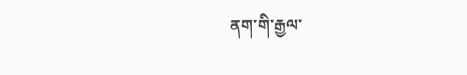ནག་གི་རྒྱལ་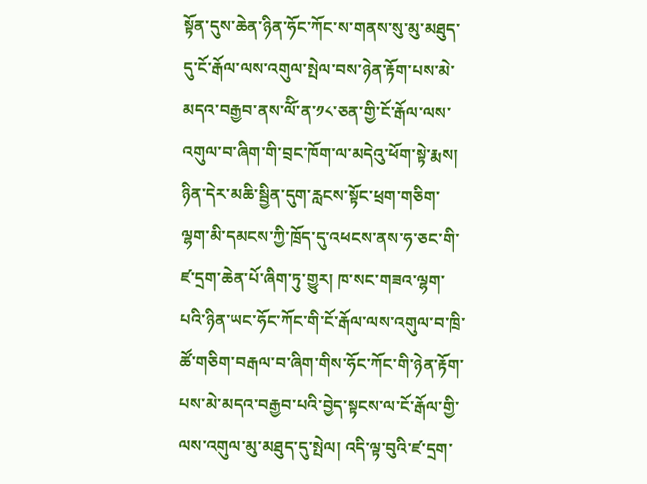སྟོན་དུས་ཆེན་ཉིན་ཧོང་ཀོང་ས་གནས་སུ་མུ་མཐུད་དུ་ངོ་རྒོལ་ལས་འགུལ་སྤེལ་བས་ཉེན་རྟོག་པས་མེ་མདའ་བརྒྱབ་ནས་ལོི་ན་༡༨་ཅན་གྱི་ངོ་རྒོལ་ལས་འགུལ་བ་ཞིག་གི་བྲང་ཁོག་ལ་མདེའུ་ཕོག་སྟེ་རྨས། ཉིན་དེར་མཆི་སྦྱིན་དུག་རླངས་སྟོང་ཕྲག་གཅིག་ལྷག་མི་དམངས་ཀྱི་ཁྲོད་དུ་འཕངས་ནས་ཧ་ཅང་གི་ཛ་དྲག་ཆེན་པོ་ཞིག་ཏུ་གྱུར། ཁ་སང་གཟའ་ལྷག་པའི་ཉིན་ཡང་ཧོང་ཀོང་གི་ངོ་རྒོལ་ལས་འགུལ་བ་ཁྲི་ཚོ་གཅིག་བརྒལ་བ་ཞིག་གིས་ཧོང་ཀོང་གི་ཉེན་རྟོག་པས་མེ་མདའ་བརྒྱབ་པའི་བྱེད་སྟངས་ལ་ངོ་རྒོལ་གྱི་ལས་འགུལ་མུ་མཐུད་དུ་སྤེལ། འདི་ལྟ་བུའི་ཛ་དྲག་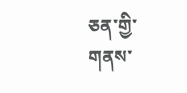ཅན་གྱི་གནས་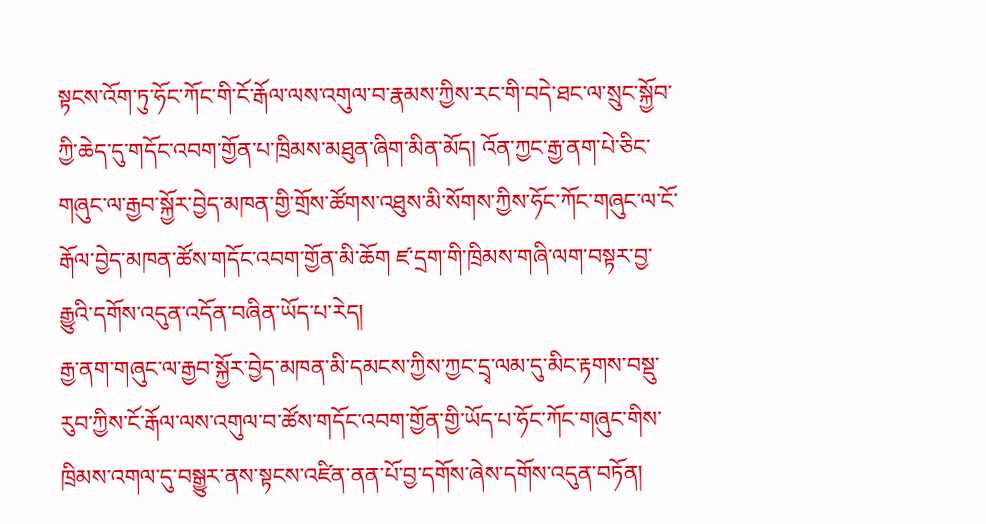སྟངས་འོག་ཏུ་ཧོང་ཀོང་གི་ངོ་རྒོལ་ལས་འགུལ་བ་རྣམས་ཀྱིས་རང་གི་བདེ་ཐང་ལ་སྲུང་སྐྱོབ་ཀྱི་ཆེད་དུ་གདོང་འབག་གྱོན་པ་ཁྲིམས་མཐུན་ཞིག་མིན་མོད། འོན་ཀྱང་རྒྱ་ནག་པེ་ཅིང་གཞུང་ལ་རྒྱབ་སྐྱོར་བྱེད་མཁན་གྱི་གྲོས་ཚོགས་འཐུས་མི་སོགས་ཀྱིས་ཧོང་ཀོང་གཞུང་ལ་ངོ་རྒོལ་བྱེད་མཁན་ཚོས་གདོང་འབག་གྱོན་མི་ཆོག ཛ་དྲག་གི་ཁྲིམས་གཞི་ལག་བསྟར་བྱ་རྒྱུའི་དགོས་འདུན་འདོན་བཞིན་ཡོད་པ་རེད།
རྒྱ་ནག་གཞུང་ལ་རྒྱབ་སྐྱོར་བྱེད་མཁན་མི་དམངས་ཀྱིས་ཀྱང་དྲྭ་ལམ་དུ་མིང་རྟགས་བསྡུ་རུབ་ཀྱིས་ངོ་རྒོལ་ལས་འགུལ་བ་ཚོས་གདོང་འབག་གྱོན་གྱི་ཡོད་པ་ཧོང་ཀོང་གཞུང་གིས་ཁྲིམས་འགལ་དུ་བསྒྱུར་ནས་སྟངས་འཛིན་ནན་པོ་བྱ་དགོས་ཞེས་དགོས་འདུན་བཏོན།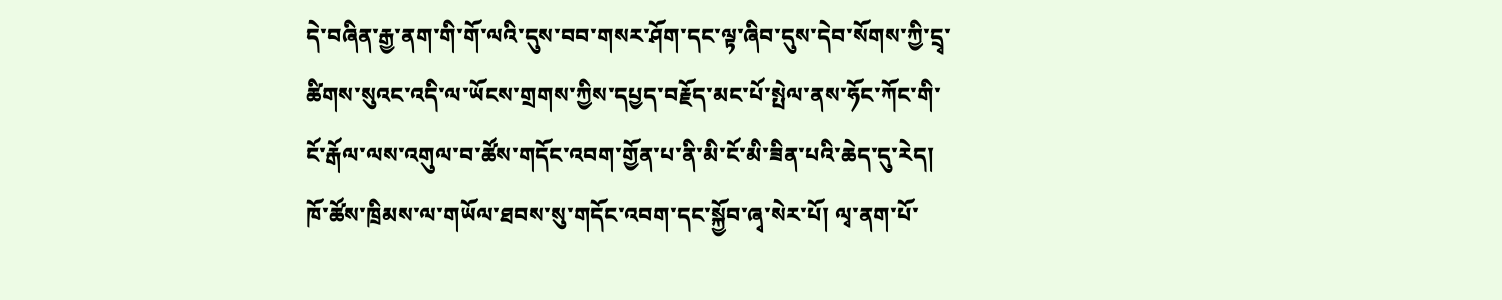དེ་བཞིན་རྒྱ་ནག་གི་གོ་ལའི་དུས་བབ་གསར་ཤོག་དང་ལྟ་ཞིབ་དུས་དེབ་སོགས་ཀྱི་དྲྭ་ཚིགས་སུའང་འདི་ལ་ཡོངས་གྲགས་ཀྱིས་དཔྱད་བརྗོད་མང་པོ་སྤེལ་ནས་ཧོང་ཀོང་གི་ངོ་རྒོལ་ལས་འགུལ་བ་ཚོས་གདོང་འབག་གྱོན་པ་ནི་མི་ངོ་མི་ཟིན་པའི་ཆེད་དུ་རེད། ཁོ་ཚོས་ཁྲིམས་ལ་གཡོལ་ཐབས་སུ་གདོང་འབག་དང་སྐྱོབ་ཞྭ་སེར་པོ། ལྭ་ནག་པོ་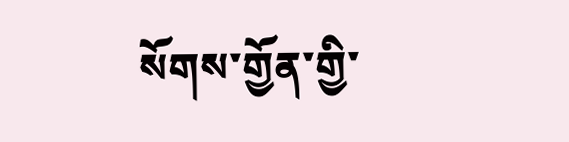སོགས་གྱོན་གྱི་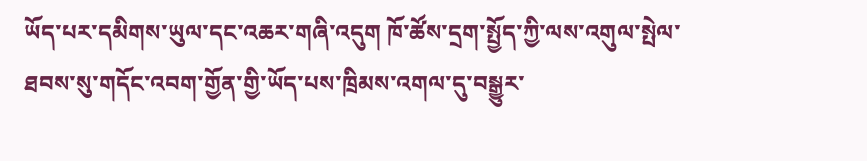ཡོད་པར་དམིགས་ཡུལ་དང་འཆར་གཞི་འདུག ཁོ་ཚོས་དྲག་སྤྱོད་ཀྱི་ལས་འགུལ་སྤེལ་ཐབས་སུ་གདོང་འབག་གྱོན་གྱི་ཡོད་པས་ཁྲིམས་འགལ་དུ་བསྒྱུར་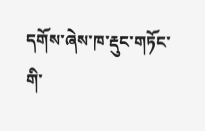དགོས་ཞེས་ཁ་རྡུང་གཏོང་གི་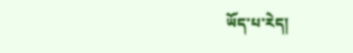ཡོད་པ་རེད།